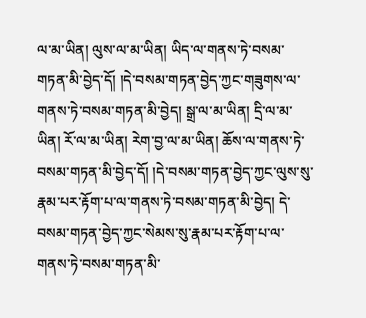ལ་མ་ཡིན། ལུས་ལ་མ་ཡིན། ཡིད་ལ་གནས་ཏེ་བསམ་གཏན་མི་བྱེད་དོ། །དེ་བསམ་གཏན་བྱེད་ཀྱང་གཟུགས་ལ་གནས་ཏེ་བསམ་གཏན་མི་བྱེད། སྒྲ་ལ་མ་ཡིན། དྲི་ལ་མ་ཡིན། རོ་ལ་མ་ཡིན། རེག་བྱ་ལ་མ་ཡིན། ཆོས་ལ་གནས་ཏེ་བསམ་གཏན་མི་བྱེད་དོ། །དེ་བསམ་གཏན་བྱེད་ཀྱང་ལུས་སུ་རྣམ་པར་རྟོག་པ་ལ་གནས་ཏེ་བསམ་གཏན་མི་བྱེད། དེ་བསམ་གཏན་བྱེད་ཀྱང་སེམས་སུ་རྣམ་པར་རྟོག་པ་ལ་གནས་ཏེ་བསམ་གཏན་མི་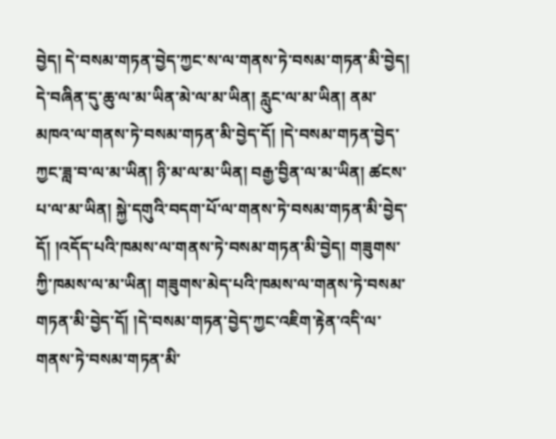བྱེད། དེ་བསམ་གཏན་བྱེད་ཀྱང་ས་ལ་གནས་ཏེ་བསམ་གཏན་མི་བྱེད། དེ་བཞིན་དུ་ཆུ་ལ་མ་ཡིན་མེ་ལ་མ་ཡིན། རླུང་ལ་མ་ཡིན། ནམ་མཁའ་ལ་གནས་ཏེ་བསམ་གཏན་མི་བྱེད་དོ། །དེ་བསམ་གཏན་བྱེད་ཀྱང་ཟླ་བ་ལ་མ་ཡིན། ཉི་མ་ལ་མ་ཡིན། བརྒྱ་བྱིན་ལ་མ་ཡིན། ཚངས་པ་ལ་མ་ཡིན། སྐྱེ་དགུའི་བདག་པོ་ལ་གནས་ཏེ་བསམ་གཏན་མི་བྱེད་དོ། །འདོད་པའི་ཁམས་ལ་གནས་ཏེ་བསམ་གཏན་མི་བྱེད། གཟུགས་ཀྱི་ཁམས་ལ་མ་ཡིན། གཟུགས་མེད་པའི་ཁམས་ལ་གནས་ཏེ་བསམ་གཏན་མི་བྱེད་དོ། །དེ་བསམ་གཏན་བྱེད་ཀྱང་འཇིག་རྟེན་འདི་ལ་གནས་ཏེ་བསམ་གཏན་མི་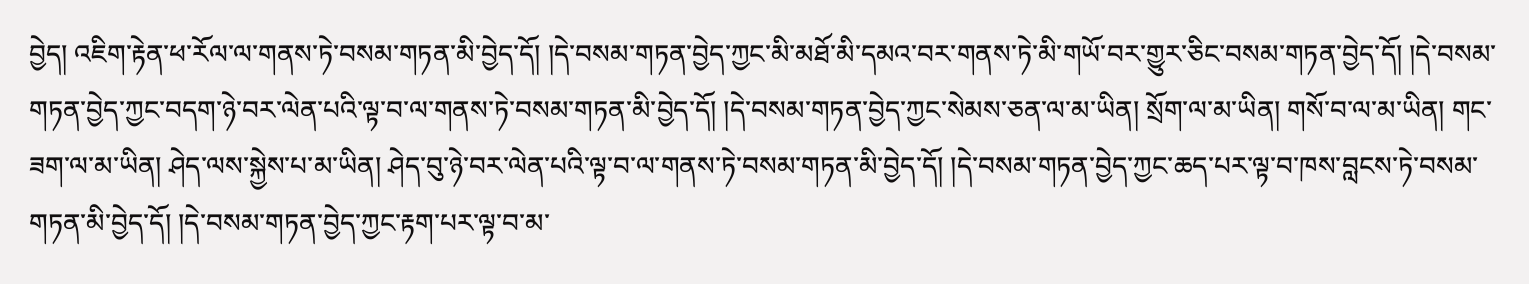བྱེད། འཇིག་རྟེན་ཕ་རོལ་ལ་གནས་ཏེ་བསམ་གཏན་མི་བྱེད་དོ། །དེ་བསམ་གཏན་བྱེད་ཀྱང་མི་མཐོ་མི་དམའ་བར་གནས་ཏེ་མི་གཡོ་བར་གྱུར་ཅིང་བསམ་གཏན་བྱེད་དོ། །དེ་བསམ་གཏན་བྱེད་ཀྱང་བདག་ཉེ་བར་ལེན་པའི་ལྟ་བ་ལ་གནས་ཏེ་བསམ་གཏན་མི་བྱེད་དོ། །དེ་བསམ་གཏན་བྱེད་ཀྱང་སེམས་ཅན་ལ་མ་ཡིན། སྲོག་ལ་མ་ཡིན། གསོ་བ་ལ་མ་ཡིན། གང་ཟག་ལ་མ་ཡིན། ཤེད་ལས་སྐྱེས་པ་མ་ཡིན། ཤེད་བུ་ཉེ་བར་ལེན་པའི་ལྟ་བ་ལ་གནས་ཏེ་བསམ་གཏན་མི་བྱེད་དོ། །དེ་བསམ་གཏན་བྱེད་ཀྱང་ཆད་པར་ལྟ་བ་ཁས་བླངས་ཏེ་བསམ་གཏན་མི་བྱེད་དོ། །དེ་བསམ་གཏན་བྱེད་ཀྱང་རྟག་པར་ལྟ་བ་མ་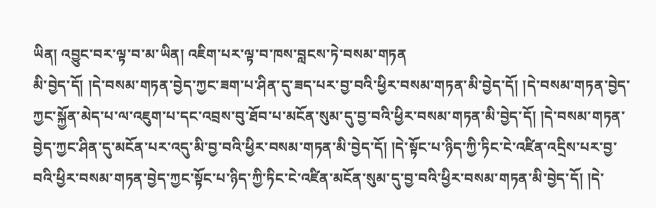ཡིན། འབྱུང་བར་ལྟ་བ་མ་ཡིན། འཇིག་པར་ལྟ་བ་ཁས་བླངས་ཏེ་བསམ་གཏན
མི་བྱེད་དོ། །དེ་བསམ་གཏན་བྱེད་ཀྱང་ཟག་པ་ཤིན་དུ་ཟད་པར་བྱ་བའི་ཕྱིར་བསམ་གཏན་མི་བྱེད་དོ། །དེ་བསམ་གཏན་བྱེད་ཀྱང་སྐྱོན་མེད་པ་ལ་འཇུག་པ་དང་འབྲས་བུ་ཐོབ་པ་མངོན་སུམ་དུ་བྱ་བའི་ཕྱིར་བསམ་གཏན་མི་བྱེད་དོ། །དེ་བསམ་གཏན་བྱེད་ཀྱང་ཤིན་དུ་མངོན་པར་འདུ་མི་བྱ་བའི་ཕྱིར་བསམ་གཏན་མི་བྱེད་དོ། །དེ་སྟོང་པ་ཉིད་ཀྱི་ཏིང་ངེ་འཛིན་འདྲིས་པར་བྱ་བའི་ཕྱིར་བསམ་གཏན་བྱེད་ཀྱང་སྟོང་པ་ཉིད་ཀྱི་ཏིང་ངེ་འཛིན་མངོན་སུམ་དུ་བྱ་བའི་ཕྱིར་བསམ་གཏན་མི་བྱེད་དོ། །དེ་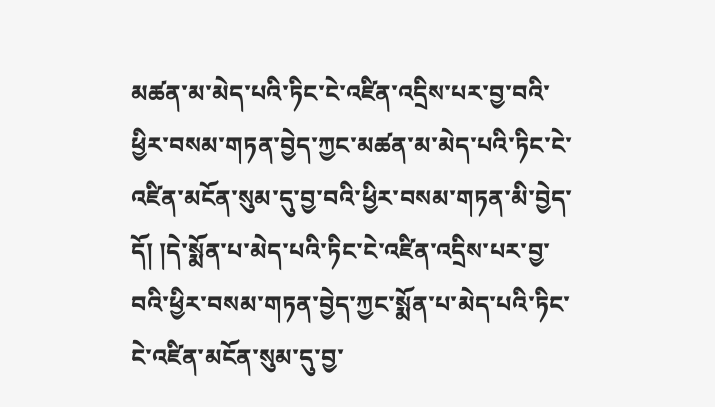མཚན་མ་མེད་པའི་ཏིང་ངེ་འཛིན་འདྲིས་པར་བྱ་བའི་ཕྱིར་བསམ་གཏན་བྱེད་ཀྱང་མཚན་མ་མེད་པའི་ཏིང་ངེ་འཛིན་མངོན་སུམ་དུ་བྱ་བའི་ཕྱིར་བསམ་གཏན་མི་བྱེད་དོ། །དེ་སྨོན་པ་མེད་པའི་ཏིང་ངེ་འཛིན་འདྲིས་པར་བྱ་བའི་ཕྱིར་བསམ་གཏན་བྱེད་ཀྱང་སྨོན་པ་མེད་པའི་ཏིང་ངེ་འཛིན་མངོན་སུམ་དུ་བྱ་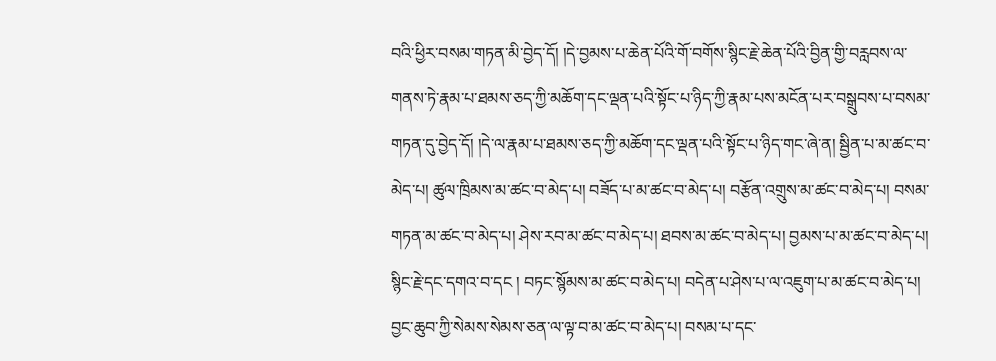བའི་ཕྱིར་བསམ་གཏན་མི་བྱེད་དོ། །དེ་བྱམས་པ་ཆེན་པོའི་གོ་བགོས་སྙིང་རྗེ་ཆེན་པོའི་བྱིན་གྱི་བརླབས་ལ་གནས་ཏེ་རྣམ་པ་ཐམས་ཅད་ཀྱི་མཆོག་དང་ལྡན་པའི་སྟོང་པ་ཉིད་ཀྱི་རྣམ་པས་མངོན་པར་བསྒྲུབས་པ་བསམ་གཏན་དུ་བྱེད་དོ། །དེ་ལ་རྣམ་པ་ཐམས་ཅད་ཀྱི་མཆོག་དང་ལྡན་པའི་སྟོང་པ་ཉིད་གང་ཞེ་ན། སྦྱིན་པ་མ་ཚང་བ་མེད་པ། ཚུལ་ཁྲིམས་མ་ཚང་བ་མེད་པ། བཟོད་པ་མ་ཚང་བ་མེད་པ། བརྩོན་འགྲུས་མ་ཚང་བ་མེད་པ། བསམ་གཏན་མ་ཚང་བ་མེད་པ། ཤེས་རབ་མ་ཚང་བ་མེད་པ། ཐབས་མ་ཚང་བ་མེད་པ། བྱམས་པ་མ་ཚང་བ་མེད་པ། སྙིང་རྗེ་དང་དགའ་བ་དང ། བཏང་སྙོམས་མ་ཚང་བ་མེད་པ། བདེན་པ་ཤེས་པ་ལ་འཇུག་པ་མ་ཚང་བ་མེད་པ། བྱང་ཆུབ་ཀྱི་སེམས་སེམས་ཅན་ལ་ལྟ་བ་མ་ཚང་བ་མེད་པ། བསམ་པ་དང་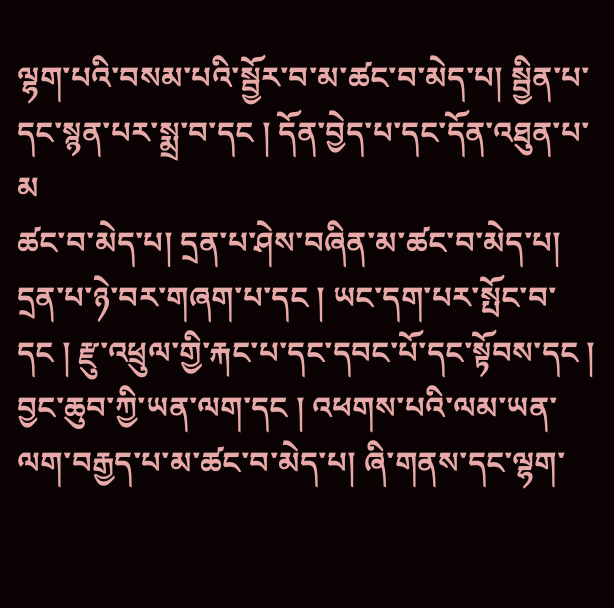ལྷག་པའི་བསམ་པའི་སྦྱོར་བ་མ་ཚང་བ་མེད་པ། སྦྱིན་པ་དང་སྙན་པར་སྨྲ་བ་དང ། དོན་བྱེད་པ་དང་དོན་འཐུན་པ་མ
ཚང་བ་མེད་པ། དྲན་པ་ཤེས་བཞིན་མ་ཚང་བ་མེད་པ། དྲན་པ་ཉེ་བར་གཞག་པ་དང ། ཡང་དག་པར་སྤོང་བ་དང ། རྫུ་འཕྲུལ་གྱི་རྐང་པ་དང་དབང་པོ་དང་སྟོབས་དང ། བྱང་ཆུབ་ཀྱི་ཡན་ལག་དང ། འཕགས་པའི་ལམ་ཡན་ལག་བརྒྱད་པ་མ་ཚང་བ་མེད་པ། ཞི་གནས་དང་ལྷག་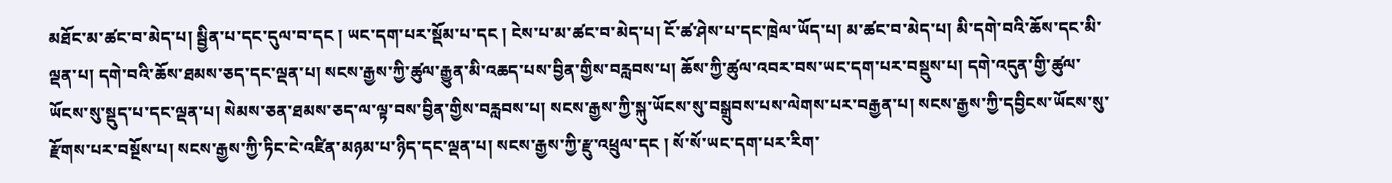མཐོང་མ་ཚང་བ་མེད་པ། སྦྱིན་པ་དང་དུལ་བ་དང ། ཡང་དག་པར་སྡོམ་པ་དང ། ངེས་པ་མ་ཚང་བ་མེད་པ། ངོ་ཚ་ཤེས་པ་དང་ཁྲེལ་ཡོད་པ། མ་ཚང་བ་མེད་པ། མི་དགེ་བའི་ཆོས་དང་མི་ལྡན་པ། དགེ་བའི་ཆོས་ཐམས་ཅད་དང་ལྡན་པ། སངས་རྒྱས་ཀྱི་ཚུལ་རྒྱུན་མི་འཆད་པས་བྱིན་གྱིས་བརླབས་པ། ཆོས་ཀྱི་ཚུལ་འབར་བས་ཡང་དག་པར་བསྡུས་པ། དགེ་འདུན་གྱི་ཚུལ་ཡོངས་སུ་སྡུད་པ་དང་ལྡན་པ། སེམས་ཅན་ཐམས་ཅད་ལ་ལྟ་བས་བྱིན་གྱིས་བརླབས་པ། སངས་རྒྱས་ཀྱི་སྐུ་ཡོངས་སུ་བསྒྲུབས་པས་ལེགས་པར་བརྒྱན་པ། སངས་རྒྱས་ཀྱི་དབྱིངས་ཡོངས་སུ་རྫོགས་པར་བསྔོས་པ། སངས་རྒྱས་ཀྱི་ཏིང་ངེ་འཛིན་མཉམ་པ་ཉིད་དང་ལྡན་པ། སངས་རྒྱས་ཀྱི་རྫུ་འཕྲུལ་དང ། སོ་སོ་ཡང་དག་པར་རིག་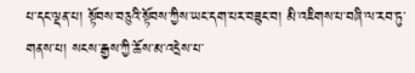པ་དང་ལྡན་པ། སྟོབས་བཅུའི་སྟོབས་ཀྱིས་ཡང་དག་པར་བཟུང་བ། མི་འཇིགས་པ་བཞི་ལ་རབ་ཏུ་གནས་པ། སངས་རྒྱས་ཀྱི་ཆོས་མ་འདྲེས་པ་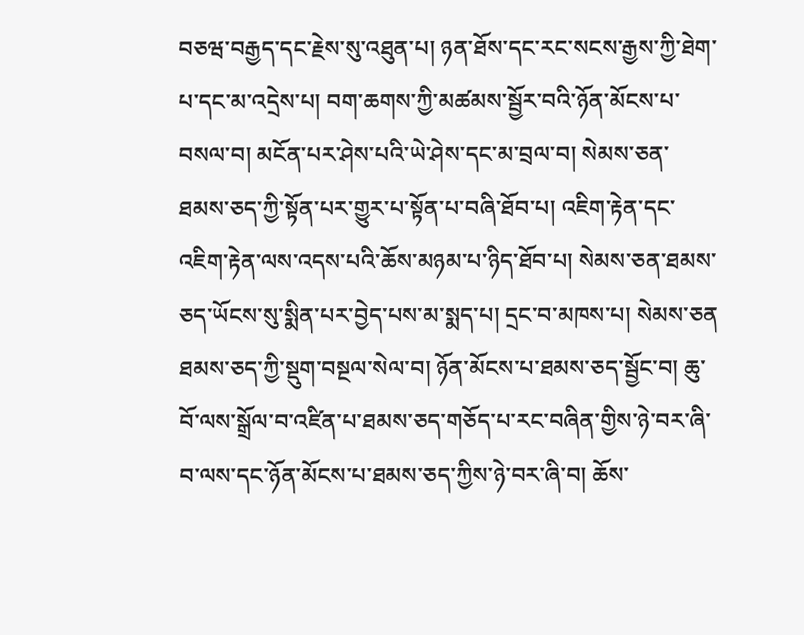བཅཝ་བརྒྱད་དང་རྗེས་སུ་འཐུན་པ། ཉན་ཐོས་དང་རང་སངས་རྒྱས་ཀྱི་ཐེག་པ་དང་མ་འདྲེས་པ། བག་ཆགས་ཀྱི་མཚམས་སྦྱོར་བའི་ཉོན་མོངས་པ་བསལ་བ། མངོན་པར་ཤེས་པའི་ཡེ་ཤེས་དང་མ་བྲལ་བ། སེམས་ཅན་ཐམས་ཅད་ཀྱི་སྟོན་པར་གྱུར་པ་སྟོན་པ་བཞི་ཐོབ་པ། འཇིག་རྟེན་དང་འཇིག་རྟེན་ལས་འདས་པའི་ཆོས་མཉམ་པ་ཉིད་ཐོབ་པ། སེམས་ཅན་ཐམས་ཅད་ཡོངས་སུ་སྨིན་པར་བྱེད་པས་མ་སྨད་པ། དྲང་བ་མཁས་པ། སེམས་ཅན
ཐམས་ཅད་ཀྱི་སྡུག་བསྔལ་སེལ་བ། ཉོན་མོངས་པ་ཐམས་ཅད་སྦྱོང་བ། ཆུ་བོ་ལས་སྒྲོལ་བ་འཛིན་པ་ཐམས་ཅད་གཅོད་པ་རང་བཞིན་གྱིས་ཉེ་བར་ཞི་བ་ལས་དང་ཉོན་མོངས་པ་ཐམས་ཅད་ཀྱིས་ཉེ་བར་ཞི་བ། ཆོས་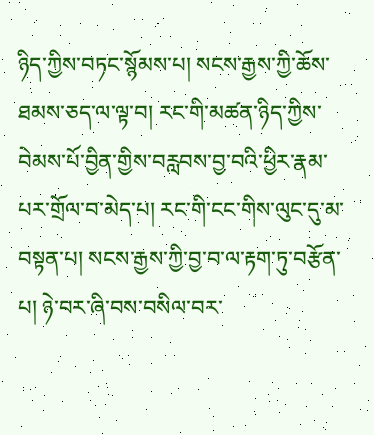ཉིད་ཀྱིས་བཏང་སྙོམས་པ། སངས་རྒྱས་ཀྱི་ཆོས་ཐམས་ཅད་ལ་ལྟ་བ། རང་གི་མཚན་ཉིད་ཀྱིས་བེམས་པོ་བྱིན་གྱིས་བརླབས་བྱ་བའི་ཕྱིར་རྣམ་པར་གྲོལ་བ་མེད་པ། རང་གི་ངང་གིས་ལུང་དུ་མ་བསྟན་པ། སངས་རྒྱས་ཀྱི་བྱ་བ་ལ་རྟག་ཏུ་བརྩོན་པ། ཉེ་བར་ཞི་བས་བསིལ་བར་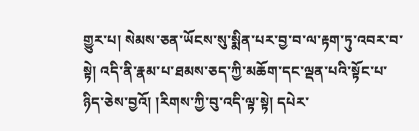གྱུར་པ། སེམས་ཅན་ཡོངས་སུ་སྨིན་པར་བྱ་བ་ལ་རྟག་ཏུ་འབར་བ་སྟེ། འདི་ནི་རྣམ་པ་ཐམས་ཅད་ཀྱི་མཆོག་དང་ལྡན་པའི་སྟོང་པ་ཉིད་ཅེས་བྱའོ། །རིགས་ཀྱི་བུ་འདི་ལྟ་སྟེ། དཔེར་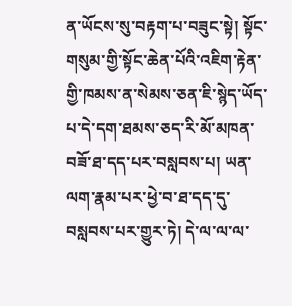ན་ཡོངས་སུ་བརྟག་པ་བཟུང་སྟེ། སྟོང་གསུམ་གྱི་སྟོང་ཆེན་པོའི་འཇིག་རྟེན་གྱི་ཁམས་ན་སེམས་ཅན་ཇི་སྙེད་ཡོད་པ་དེ་དག་ཐམས་ཅད་རི་མོ་མཁན་བཟོ་ཐ་དད་པར་བསླབས་པ། ཡན་ལག་རྣམ་པར་ཕྱེ་བ་ཐ་དད་དུ་བསླབས་པར་གྱུར་ཏེ། དེ་ལ་ལ་ལ་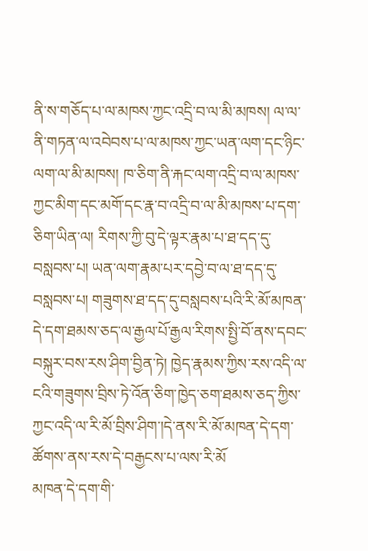ནི་ས་གཅོད་པ་ལ་མཁས་ཀྱང་འདྲི་བ་ལ་མི་མཁས། ལ་ལ་ནི་གཏན་ལ་འབེབས་པ་ལ་མཁས་ཀྱང་ཡན་ལག་དང་ཉིང་ལག་ལ་མི་མཁས། ཁ་ཅིག་ནི་རྐང་ལག་འདྲི་བ་ལ་མཁས་ཀྱང་མིག་དང་མགོ་དང་རྣ་བ་འདྲི་བ་ལ་མི་མཁས་པ་དག་ཅིག་ཡིན་ལ། རིགས་ཀྱི་བུ་དེ་ལྟར་རྣམ་པ་ཐ་དད་དུ་བསླབས་པ། ཡན་ལག་རྣམ་པར་དབྱེ་བ་ལ་ཐ་དད་དུ་བསླབས་པ། གཟུགས་ཐ་དད་དུ་བསླབས་པའི་རི་མོ་མཁན་དེ་དག་ཐམས་ཅད་ལ་རྒྱལ་པོ་རྒྱལ་རིགས་སྤྱི་བོ་ནས་དབང་བསྐུར་བས་རས་ཤིག་བྱིན་ཏེ། ཁྱེད་རྣམས་ཀྱིས་རས་འདི་ལ་ངའི་གཟུགས་བྲིས་ཏེ་འོན་ཅིག་ཁྱེད་ཅག་ཐམས་ཅད་ཀྱིས་ཀྱང་འདི་ལ་རི་མོ་བྲིས་ཤིག་།དེ་ནས་རི་མོ་མཁན་དེ་དག་ཚོགས་ནས་རས་དེ་བརྒྱངས་པ་ལས་རི་མོ
མཁན་དེ་དག་གི་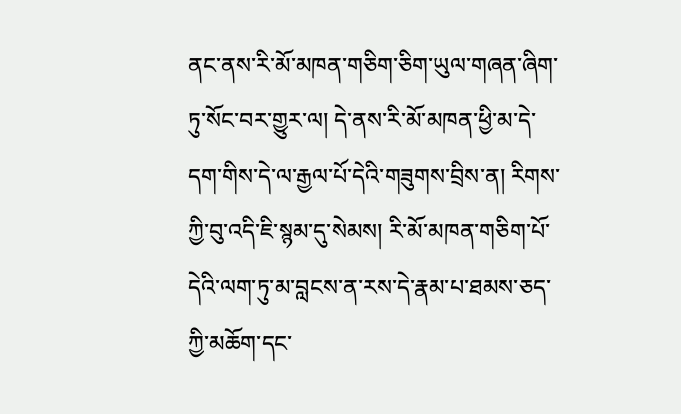ནང་ནས་རི་མོ་མཁན་གཅིག་ཅིག་ཡུལ་གཞན་ཞིག་ཏུ་སོང་བར་གྱུར་ལ། དེ་ནས་རི་མོ་མཁན་ཕྱི་མ་དེ་དག་གིས་དེ་ལ་རྒྱལ་པོ་དེའི་གཟུགས་བྲིས་ན། རིགས་ཀྱི་བུ་འདི་ཇི་སྙམ་དུ་སེམས། རི་མོ་མཁན་གཅིག་པོ་དེའི་ལག་ཏུ་མ་བླངས་ན་རས་དེ་རྣམ་པ་ཐམས་ཅད་ཀྱི་མཆོག་དང་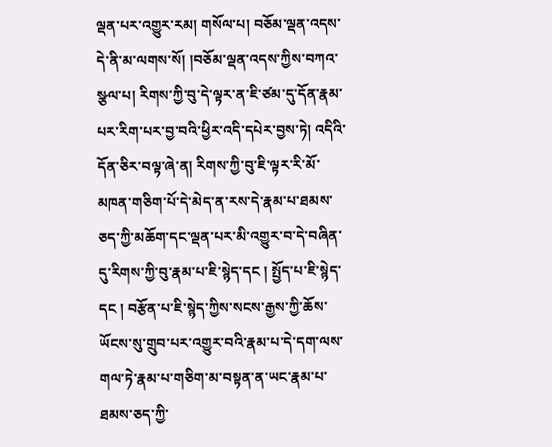ལྡན་པར་འགྱུར་རམ། གསོལ་པ། བཅོམ་ལྡན་འདས་དེ་ནི་མ་ལགས་སོ། །བཅོམ་ལྡན་འདས་ཀྱིས་བཀའ་སྩལ་པ། རིགས་ཀྱི་བུ་དེ་ལྟར་ན་ཇི་ཙམ་དུ་དོན་རྣམ་པར་རིག་པར་བྱ་བའི་ཕྱིར་འདི་དཔེར་བྱས་ཏེ། འདིའི་དོན་ཅིར་བལྟ་ཞེ་ན། རིགས་ཀྱི་བུ་ཇི་ལྟར་རི་མོ་མཁན་གཅིག་པོ་དེ་མེད་ན་རས་དེ་རྣམ་པ་ཐམས་ཅད་ཀྱི་མཆོག་དང་ལྡན་པར་མི་འགྱུར་བ་དེ་བཞིན་དུ་རིགས་ཀྱི་བུ་རྣམ་པ་ཇི་སྙེད་དང ། སྤྱོད་པ་ཇི་སྙེད་དང ། བརྩོན་པ་ཇི་སྙེད་ཀྱིས་སངས་རྒྱས་ཀྱི་ཆོས་ཡོངས་སུ་གྲུབ་པར་འགྱུར་བའི་རྣམ་པ་དེ་དག་ལས་གལ་ཏེ་རྣམ་པ་གཅིག་མ་བསྟན་ན་ཡང་རྣམ་པ་ཐམས་ཅད་ཀྱི་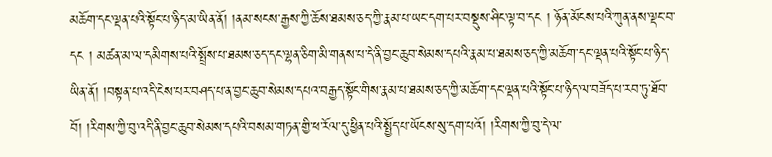མཆོག་དང་ལྡན་པའི་སྟོང་པ་ཉིད་མ་ཡིན་ནོ། །ནམ་སངས་རྒྱས་ཀྱི་ཆོས་ཐམས་ཅད་ཀྱི་རྣམ་པ་ཡང་དག་པར་བསྡུས་ཤིང་ལྟ་བ་དང ། ཉོན་མོངས་པའི་ཀུན་ནས་ལྡང་བ་དང ། མཚན་མ་ལ་དམིགས་པའི་སྤྲོས་པ་ཐམས་ཅད་དང་ལྷན་ཅིག་མི་གནས་པ་དེ་ནི་བྱང་ཆུབ་སེམས་དཔའི་རྣམ་པ་ཐམས་ཅད་ཀྱི་མཆོག་དང་ལྡན་པའི་སྟོང་པ་ཉིད་ཡིན་ནོ། །བསྟན་པ་འདི་ངེས་པར་བཤད་པ་ན་བྱང་ཆུབ་སེམས་དཔའ་བརྒྱད་སྟོང་གིས་རྣམ་པ་ཐམས་ཅད་ཀྱི་མཆོག་དང་ལྡན་པའི་སྟོང་པ་ཉིད་ལ་བཟོད་པ་རབ་ཏུ་ཐོབ་བོ། །རིགས་ཀྱི་བུ་འདི་ནི་བྱང་ཆུབ་སེམས་དཔའི་བསམ་གཏན་གྱི་ཕ་རོལ་དུ་ཕྱིན་པའི་སྤྱོད་པ་ཡོངས་སུ་དག་པའོ། །རིགས་ཀྱི་བུ་དེ་ལ་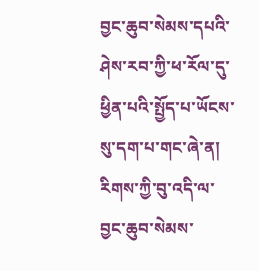བྱང་ཆུབ་སེམས་དཔའི་ཤེས་རབ་ཀྱི་ཕ་རོལ་དུ་ཕྱིན་པའི་སྤྱོད་པ་ཡོངས་སུ་དག་པ་གང་ཞེ་ན། རིགས་ཀྱི་བུ་འདི་ལ་བྱང་ཆུབ་སེམས་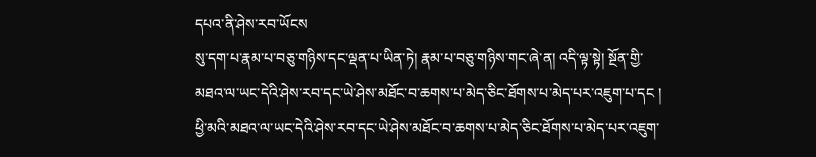དཔའ་ནི་ཤེས་རབ་ཡོངས
སུ་དག་པ་རྣམ་པ་བཅུ་གཉིས་དང་ལྡན་པ་ཡིན་ཏེ། རྣམ་པ་བཅུ་གཉིས་གང་ཞེ་ན། འདི་ལྟ་སྟེ། སྔོན་གྱི་མཐའ་ལ་ཡང་དེའི་ཤེས་རབ་དང་ཡེ་ཤེས་མཐོང་བ་ཆགས་པ་མེད་ཅིང་ཐོགས་པ་མེད་པར་འཇུག་པ་དང ། ཕྱི་མའི་མཐའ་ལ་ཡང་དེའི་ཤེས་རབ་དང་ཡེ་ཤེས་མཐོང་བ་ཆགས་པ་མེད་ཅིང་ཐོགས་པ་མེད་པར་འཇུག་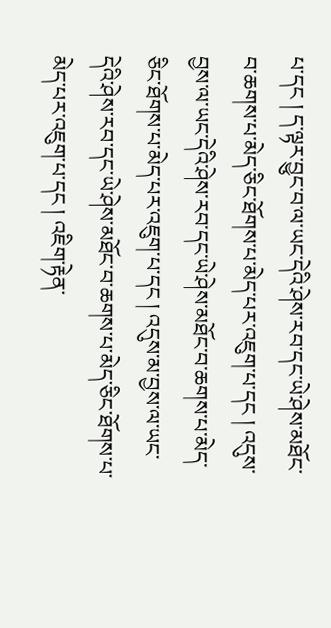པ་དང ། ད་ལྟར་བྱུང་བ་ལ་ཡང་དེའི་ཤེས་རབ་དང་ཡེ་ཤེས་མཐོང་བ་ཆགས་པ་མེད་ཅིང་ཐོགས་པ་མེད་པར་འཇུག་པ་དང ། འདུས་བྱས་ལ་ཡང་དེའི་ཤེས་རབ་དང་ཡེ་ཤེས་མཐོང་བ་ཆགས་པ་མེད་ཅིང་ཐོགས་པ་མེད་པར་འཇུག་པ་དང ། འདུས་མ་བྱས་ལ་ཡང་དེའི་ཤེས་རབ་དང་ཡེ་ཤེས་མཐོང་བ་ཆགས་པ་མེད་ཅིང་ཐོགས་པ་མེད་པར་འཇུག་པ་དང ། འཇིག་རྟེན་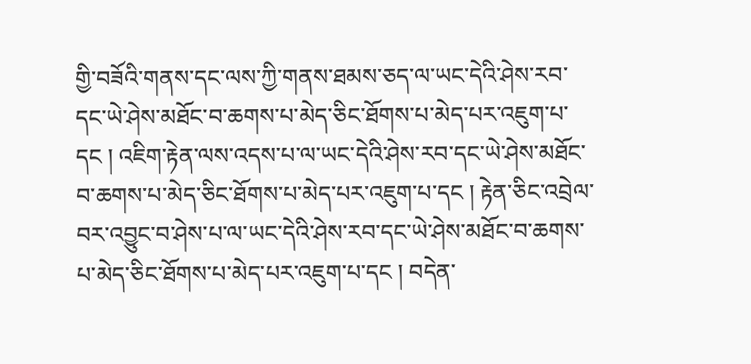གྱི་བཟོའི་གནས་དང་ལས་ཀྱི་གནས་ཐམས་ཅད་ལ་ཡང་དེའི་ཤེས་རབ་དང་ཡེ་ཤེས་མཐོང་བ་ཆགས་པ་མེད་ཅིང་ཐོགས་པ་མེད་པར་འཇུག་པ་དང ། འཇིག་རྟེན་ལས་འདས་པ་ལ་ཡང་དེའི་ཤེས་རབ་དང་ཡེ་ཤེས་མཐོང་བ་ཆགས་པ་མེད་ཅིང་ཐོགས་པ་མེད་པར་འཇུག་པ་དང ། རྟེན་ཅིང་འབྲེལ་བར་འབྱུང་བ་ཤེས་པ་ལ་ཡང་དེའི་ཤེས་རབ་དང་ཡེ་ཤེས་མཐོང་བ་ཆགས་པ་མེད་ཅིང་ཐོགས་པ་མེད་པར་འཇུག་པ་དང ། བདེན་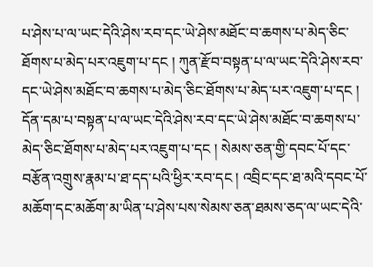པ་ཤེས་པ་ལ་ཡང་དེའི་ཤེས་རབ་དང་ཡེ་ཤེས་མཐོང་བ་ཆགས་པ་མེད་ཅིང་ཐོགས་པ་མེད་པར་འཇུག་པ་དང ། ཀུན་རྫོབ་བསྟན་པ་ལ་ཡང་དེའི་ཤེས་རབ་དང་ཡེ་ཤེས་མཐོང་བ་ཆགས་པ་མེད་ཅིང་ཐོགས་པ་མེད་པར་འཇུག་པ་དང ། དོན་དམ་པ་བསྟན་པ་ལ་ཡང་དེའི་ཤེས་རབ་དང་ཡེ་ཤེས་མཐོང་བ་ཆགས་པ་མེད་ཅིང་ཐོགས་པ་མེད་པར་འཇུག་པ་དང ། སེམས་ཅན་གྱི་དབང་པོ་དང་བརྩོན་འགྲུས་རྣམ་པ་ཐ་དད་པའི་ཕྱིར་རབ་དང ། འབྲིང་དང་ཐ་མའི་དབང་པོ་མཆོག་དང་མཆོག་མ་ཡིན་པ་ཤེས་པས་སེམས་ཅན་ཐམས་ཅད་ལ་ཡང་དེའི་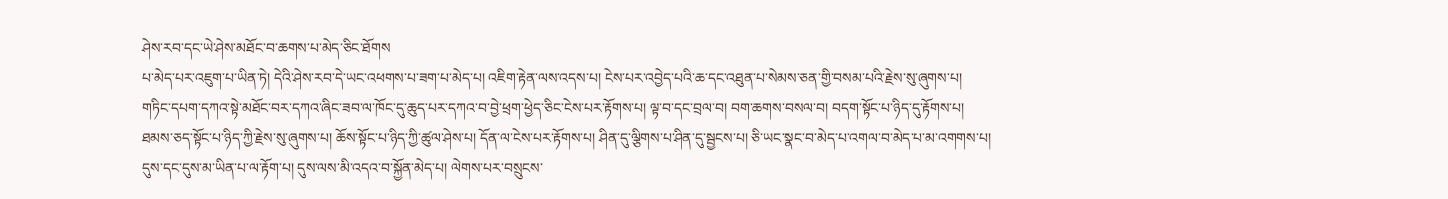ཤེས་རབ་དང་ཡེ་ཤེས་མཐོང་བ་ཆགས་པ་མེད་ཅིང་ཐོགས
པ་མེད་པར་འཇུག་པ་ཡིན་ཏེ། དེའི་ཤེས་རབ་དེ་ཡང་འཕགས་པ་ཟག་པ་མེད་པ། འཇིག་རྟེན་ལས་འདས་པ། ངེས་པར་འབྱེད་པའི་ཆ་དང་འཐུན་པ་སེམས་ཅན་གྱི་བསམ་པའི་རྗེས་སུ་ཞུགས་པ། གཏིང་དཔག་དཀའ་སྟེ་མཐོང་བར་དཀའ་ཞིང་ཟབ་ལ་ཁོང་དུ་ཆུད་པར་དཀའ་བ་བྱེ་ཕྲག་ཕྱེད་ཅིང་ངེས་པར་རྟོགས་པ། ལྟ་བ་དང་བྲལ་བ། བག་ཆགས་བསལ་བ། བདག་སྟོང་པ་ཉིད་དུ་རྟོགས་པ། ཐམས་ཅད་སྟོང་པ་ཉིད་ཀྱི་རྗེས་སུ་ཞུགས་པ། ཆོས་སྟོང་པ་ཉིད་ཀྱི་ཚུལ་ཤེས་པ། དོན་ལ་ངེས་པར་རྟོགས་པ། ཤིན་དུ་ལྕིགས་པ་ཤིན་དུ་སྦྱངས་པ། ཅི་ཡང་སྣང་བ་མེད་པ་འགལ་བ་མེད་པ་མ་འགགས་པ། དུས་དང་དུས་མ་ཡིན་པ་ལ་རྟོག་པ། དུས་ལས་མི་འདའ་བ་སྐྱོན་མེད་པ། ལེགས་པར་བསྲུངས་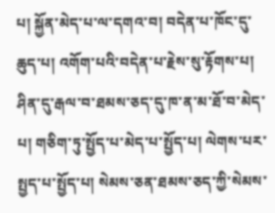པ། སྐྱོན་མེད་པ་ལ་དགའ་བ། བདེན་པ་ཁོང་དུ་ཆུད་པ། འགོག་པའི་བདེན་པ་རྗེས་སུ་རྟོགས་པ། ཤིན་དུ་རྒལ་བ་ཐམས་ཅད་དུ་ཁ་ན་མ་ཐོ་བ་མེད་པ། གཅིག་ཏུ་སྤྱོད་པ་མེད་པ་སྤྱོད་པ། ལེགས་པར་སྤྱད་པ་སྤྱོད་པ། སེམས་ཅན་ཐམས་ཅད་ཀྱི་སེམས་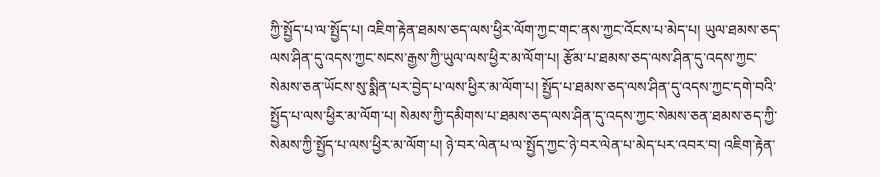ཀྱི་སྤྱོད་པ་ལ་སྤྱོད་པ། འཇིག་རྟེན་ཐམས་ཅད་ལས་ཕྱིར་ལོག་ཀྱང་གང་ནས་ཀྱང་འོངས་པ་མེད་པ། ཡུལ་ཐམས་ཅད་ལས་ཤིན་དུ་འདས་ཀྱང་སངས་རྒྱས་ཀྱི་ཡུལ་ལས་ཕྱིར་མ་ལོག་པ། རྩོམ་པ་ཐམས་ཅད་ལས་ཤིན་དུ་འདས་ཀྱང་སེམས་ཅན་ཡོངས་སུ་སྨིན་པར་བྱེད་པ་ལས་ཕྱིར་མ་ལོག་པ། སྤྱོད་པ་ཐམས་ཅད་ལས་ཤིན་དུ་འདས་ཀྱང་དགེ་བའི་སྤྱོད་པ་ལས་ཕྱིར་མ་ལོག་པ། སེམས་ཀྱི་དམིགས་པ་ཐམས་ཅད་ལས་ཤིན་དུ་འདས་ཀྱང་སེམས་ཅན་ཐམས་ཅད་ཀྱི་སེམས་ཀྱི་སྤྱོད་པ་ལས་ཕྱིར་མ་ལོག་པ། ཉེ་བར་ལེན་པ་ལ་སྤྱོད་ཀྱང་ཉེ་བར་ལེན་པ་མེད་པར་འབར་བ། འཇིག་རྟེན་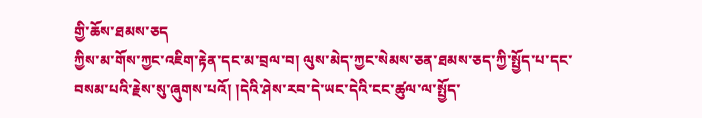གྱི་ཆོས་ཐམས་ཅད
ཀྱིས་མ་གོས་ཀྱང་འཇིག་རྟེན་དང་མ་བྲལ་བ། ལུས་མེད་ཀྱང་སེམས་ཅན་ཐམས་ཅད་ཀྱི་སྤྱོད་པ་དང་བསམ་པའི་རྗེས་སུ་ཞུགས་པའོ། །དེའི་ཤེས་རབ་དེ་ཡང་དེའི་ངང་ཚུལ་ལ་སྤྱོད་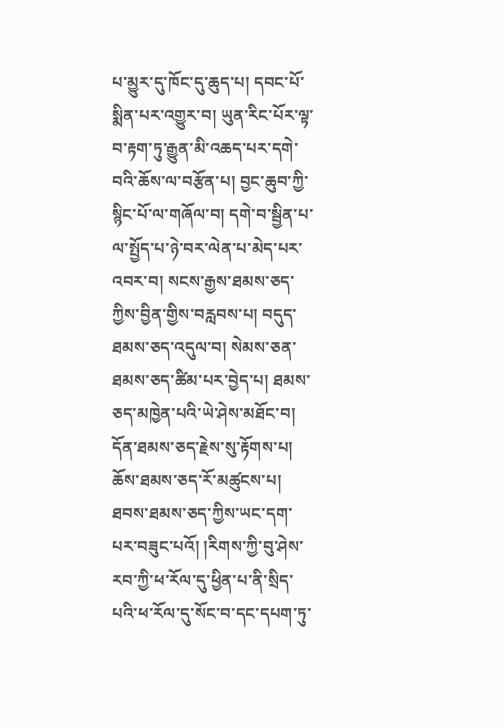པ་མྱུར་དུ་ཁོང་དུ་ཆུད་པ། དབང་པོ་སྨིན་པར་འགྱུར་བ། ཡུན་རིང་པོར་ལྟ་བ་རྟག་ཏུ་རྒྱུན་མི་འཆད་པར་དགེ་བའི་ཆོས་ལ་བརྩོན་པ། བྱང་ཆུབ་ཀྱི་སྙིང་པོ་ལ་གཞོལ་བ། དགེ་བ་སྦྱིན་པ་ལ་སྤྱོད་པ་ཉེ་བར་ལེན་པ་མེད་པར་འབར་བ། སངས་རྒྱས་ཐམས་ཅད་ཀྱིས་བྱིན་གྱིས་བརླབས་པ། བདུད་ཐམས་ཅད་འདུལ་བ། སེམས་ཅན་ཐམས་ཅད་ཚིམ་པར་བྱེད་པ། ཐམས་ཅད་མཁྱེན་པའི་ཡེ་ཤེས་མཐོང་བ། དོན་ཐམས་ཅད་རྗེས་སུ་རྟོགས་པ། ཆོས་ཐམས་ཅད་རོ་མཚུངས་པ། ཐབས་ཐམས་ཅད་ཀྱིས་ཡང་དག་པར་བཟུང་པའོ། །རིགས་ཀྱི་བུ་ཤེས་རབ་ཀྱི་ཕ་རོལ་དུ་ཕྱིན་པ་ནི་སྲིད་པའི་ཕ་རོལ་དུ་སོང་བ་དང་དཔག་ཏུ་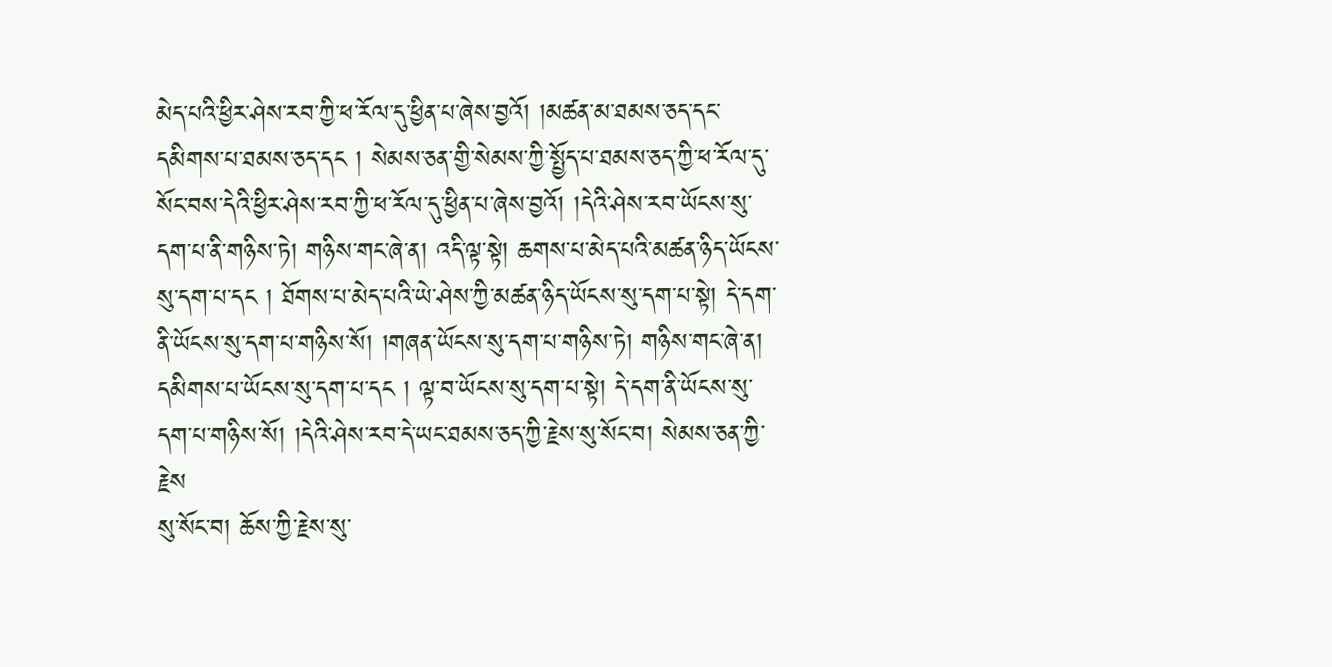མེད་པའི་ཕྱིར་ཤེས་རབ་ཀྱི་ཕ་རོལ་དུ་ཕྱིན་པ་ཞེས་བྱའོ། །མཚན་མ་ཐམས་ཅད་དང་དམིགས་པ་ཐམས་ཅད་དང ། སེམས་ཅན་གྱི་སེམས་ཀྱི་སྤྱོད་པ་ཐམས་ཅད་ཀྱི་ཕ་རོལ་དུ་སོང་བས་དེའི་ཕྱིར་ཤེས་རབ་ཀྱི་ཕ་རོལ་དུ་ཕྱིན་པ་ཞེས་བྱའོ། །དེའི་ཤེས་རབ་ཡོངས་སུ་དག་པ་ནི་གཉིས་ཏེ། གཉིས་གང་ཞེ་ན། འདི་ལྟ་སྟེ། ཆགས་པ་མེད་པའི་མཚན་ཉིད་ཡོངས་སུ་དག་པ་དང ། ཐོགས་པ་མེད་པའི་ཡེ་ཤེས་ཀྱི་མཚན་ཉིད་ཡོངས་སུ་དག་པ་སྟེ། དེ་དག་ནི་ཡོངས་སུ་དག་པ་གཉིས་སོ། །གཞན་ཡོངས་སུ་དག་པ་གཉིས་ཏེ། གཉིས་གང་ཞེ་ན། དམིགས་པ་ཡོངས་སུ་དག་པ་དང ། ལྟ་བ་ཡོངས་སུ་དག་པ་སྟེ། དེ་དག་ནི་ཡོངས་སུ་དག་པ་གཉིས་སོ། །དེའི་ཤེས་རབ་དེ་ཡང་ཐམས་ཅད་ཀྱི་རྗེས་སུ་སོང་བ། སེམས་ཅན་ཀྱི་རྗེས
སུ་སོང་བ། ཆོས་ཀྱི་རྗེས་སུ་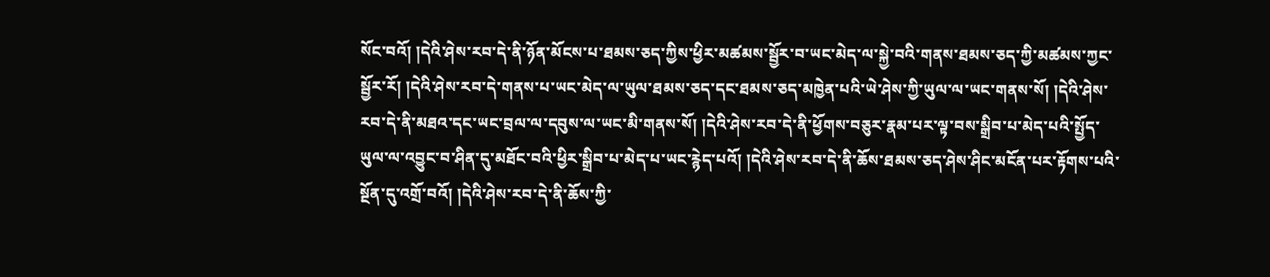སོང་བའོ། །དེའི་ཤེས་རབ་དེ་ནི་ཉོན་མོངས་པ་ཐམས་ཅད་ཀྱིས་ཕྱིར་མཚམས་སྦྱོར་བ་ཡང་མེད་ལ་སྐྱེ་བའི་གནས་ཐམས་ཅད་ཀྱི་མཚམས་ཀྱང་སྦྱོར་རོ། །དེའི་ཤེས་རབ་དེ་གནས་པ་ཡང་མེད་ལ་ཡུལ་ཐམས་ཅད་དང་ཐམས་ཅད་མཁྱེན་པའི་ཡེ་ཤེས་ཀྱི་ཡུལ་ལ་ཡང་གནས་སོ། །དེའི་ཤེས་རབ་དེ་ནི་མཐའ་དང་ཡང་བྲལ་ལ་དབུས་ལ་ཡང་མི་གནས་སོ། །དེའི་ཤེས་རབ་དེ་ནི་ཕྱོགས་བཅུར་རྣམ་པར་ལྟ་བས་སྒྲིབ་པ་མེད་པའི་སྤྱོད་ཡུལ་ལ་འབྱུང་བ་ཤིན་དུ་མཐོང་བའི་ཕྱིར་སྒྲིབ་པ་མེད་པ་ཡང་རྙེད་པའོ། །དེའི་ཤེས་རབ་དེ་ནི་ཆོས་ཐམས་ཅད་ཤེས་ཤིང་མངོན་པར་རྟོགས་པའི་སྔོན་དུ་འགྲོ་བའོ། །དེའི་ཤེས་རབ་དེ་ནི་ཆོས་ཀྱི་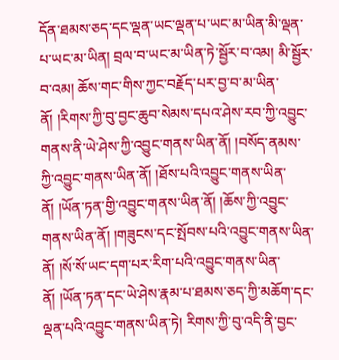དོན་ཐམས་ཅད་དང་ལྡན་ཡང་ལྡན་པ་ཡང་མ་ཡིན་མི་ལྡན་པ་ཡང་མ་ཡིན། བྲལ་བ་ཡང་མ་ཡིན་ཏེ་སྦྱོར་བ་འམ། མི་སྦྱོར་བ་འམ། ཆོས་གང་གིས་ཀྱང་བརྗོད་པར་བྱ་བ་མ་ཡིན་ནོ། །རིགས་ཀྱི་བུ་བྱང་ཆུབ་སེམས་དཔའ་ཤེས་རབ་ཀྱི་འབྱུང་གནས་ནི་ཡེ་ཤེས་ཀྱི་འབྱུང་གནས་ཡིན་ནོ། །བསོད་ནམས་ཀྱི་འབྱུང་གནས་ཡིན་ནོ། །ཐོས་པའི་འབྱུང་གནས་ཡིན་ནོ། །ཡོན་ཏན་གྱི་འབྱུང་གནས་ཡིན་ནོ། །ཆོས་ཀྱི་འབྱུང་གནས་ཡིན་ནོ། །གཟུངས་དང་སྤོབས་པའི་འབྱུང་གནས་ཡིན་ནོ། །སོ་སོ་ཡང་དག་པར་རིག་པའི་འབྱུང་གནས་ཡིན་ནོ། །ཡོན་ཏན་དང་ཡེ་ཤེས་རྣམ་པ་ཐམས་ཅད་ཀྱི་མཆོག་དང་ལྡན་པའི་འབྱུང་གནས་ཡིན་ཏེ། རིགས་ཀྱི་བུ་འདི་ནི་བྱང་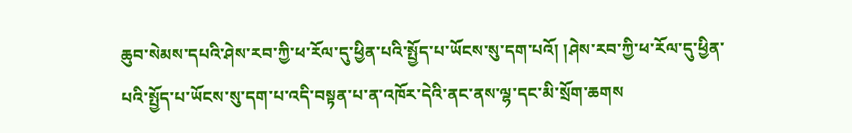ཆུབ་སེམས་དཔའི་ཤེས་རབ་ཀྱི་ཕ་རོལ་དུ་ཕྱིན་པའི་སྤྱོད་པ་ཡོངས་སུ་དག་པའོ། །ཤེས་རབ་ཀྱི་ཕ་རོལ་དུ་ཕྱིན་པའི་སྤྱོད་པ་ཡོངས་སུ་དག་པ་འདི་བསྟན་པ་ན་འཁོར་དེའི་ནང་ནས་ལྷ་དང་མི་སྲོག་ཆགས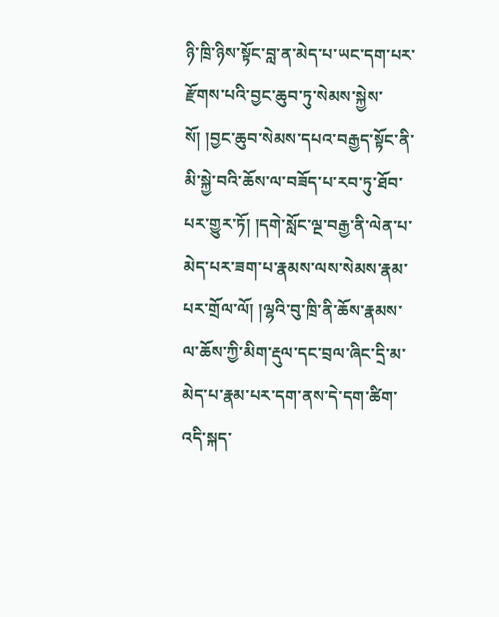ཉི་ཁྲི་ཉིས་སྟོང་བླ་ན་མེད་པ་ཡང་དག་པར་རྫོགས་པའི་བྱང་ཆུབ་ཏུ་སེམས་སྐྱེས་སོ། །བྱང་ཆུབ་སེམས་དཔའ་བརྒྱད་སྟོང་ནི་མི་སྐྱེ་བའི་ཆོས་ལ་བཟོད་པ་རབ་ཏུ་ཐོབ་པར་གྱུར་ཏོ། །དགེ་སློང་ལྔ་བརྒྱ་ནི་ལེན་པ་མེད་པར་ཟག་པ་རྣམས་ལས་སེམས་རྣམ་པར་གྲོལ་ལོ། །ལྷའི་བུ་ཁྲི་ནི་ཆོས་རྣམས་ལ་ཆོས་ཀྱི་མིག་རྡུལ་དང་བྲལ་ཞིང་དྲི་མ་མེད་པ་རྣམ་པར་དག་ནས་དེ་དག་ཚིག་འདི་སྐད་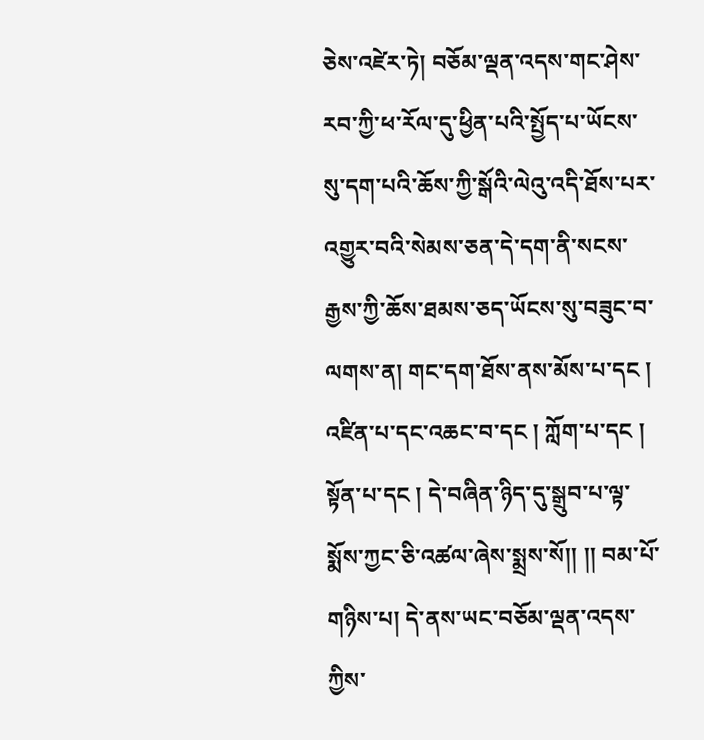ཅེས་འཛེར་ཏེ། བཅོམ་ལྡན་འདས་གང་ཤེས་རབ་ཀྱི་ཕ་རོལ་དུ་ཕྱིན་པའི་སྤྱོད་པ་ཡོངས་སུ་དག་པའི་ཆོས་ཀྱི་སྒོའི་ལེའུ་འདི་ཐོས་པར་འགྱུར་བའི་སེམས་ཅན་དེ་དག་ནི་སངས་རྒྱས་ཀྱི་ཆོས་ཐམས་ཅད་ཡོངས་སུ་བཟུང་བ་ལགས་ན། གང་དག་ཐོས་ནས་མོས་པ་དང ། འཛིན་པ་དང་འཆང་བ་དང ། ཀློག་པ་དང ། སྟོན་པ་དང ། དེ་བཞིན་ཉིད་དུ་སྒྲུབ་པ་ལྟ་སྨོས་ཀྱང་ཅི་འཚལ་ཞེས་སྨྲས་སོ།། །། བམ་པོ་གཉིས་པ། དེ་ནས་ཡང་བཅོམ་ལྡན་འདས་ཀྱིས་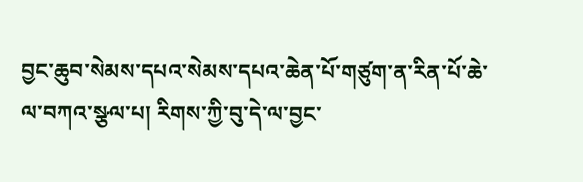བྱང་ཆུབ་སེམས་དཔའ་སེམས་དཔའ་ཆེན་པོ་གཙུག་ན་རིན་པོ་ཆེ་ལ་བཀའ་སྩལ་པ། རིགས་ཀྱི་བུ་དེ་ལ་བྱང་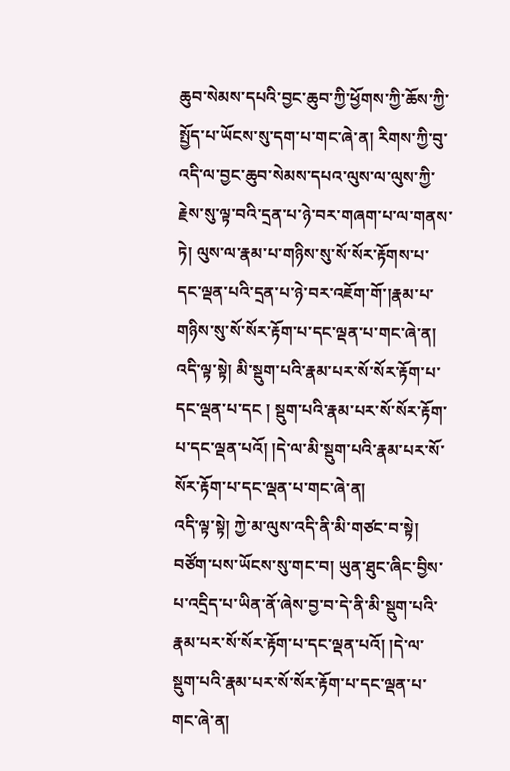ཆུབ་སེམས་དཔའི་བྱང་ཆུབ་ཀྱི་ཕྱོགས་ཀྱི་ཆོས་ཀྱི་སྤྱོད་པ་ཡོངས་སུ་དག་པ་གང་ཞེ་ན། རིགས་ཀྱི་བུ་འདི་ལ་བྱང་ཆུབ་སེམས་དཔའ་ལུས་ལ་ལུས་ཀྱི་རྗེས་སུ་ལྟ་བའི་དྲན་པ་ཉེ་བར་གཞག་པ་ལ་གནས་ཏེ། ལུས་ལ་རྣམ་པ་གཉིས་སུ་སོ་སོར་རྟོགས་པ་དང་ལྡན་པའི་དྲན་པ་ཉེ་བར་འཇོག་གོ་།རྣམ་པ་གཉིས་སུ་སོ་སོར་རྟོག་པ་དང་ལྡན་པ་གང་ཞེ་ན། འདི་ལྟ་སྟེ། མི་སྡུག་པའི་རྣམ་པར་སོ་སོར་རྟོག་པ་དང་ལྡན་པ་དང ། སྡུག་པའི་རྣམ་པར་སོ་སོར་རྟོག་པ་དང་ལྡན་པའོ། །དེ་ལ་མི་སྡུག་པའི་རྣམ་པར་སོ་སོར་རྟོག་པ་དང་ལྡན་པ་གང་ཞེ་ན།
འདི་ལྟ་སྟེ། ཀྱེ་མ་ལུས་འདི་ནི་མི་གཙང་བ་སྟེ། བཙོག་པས་ཡོངས་སུ་གང་བ། ཡུན་ཐུང་ཞིང་བྱིས་པ་འདྲིད་པ་ཡིན་ནོ་ཞེས་བྱ་བ་དེ་ནི་མི་སྡུག་པའི་རྣམ་པར་སོ་སོར་རྟོག་པ་དང་ལྡན་པའོ། །དེ་ལ་སྡུག་པའི་རྣམ་པར་སོ་སོར་རྟོག་པ་དང་ལྡན་པ་གང་ཞེ་ན།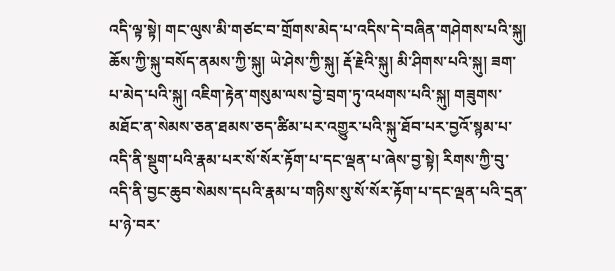འདི་ལྟ་སྟེ། གང་ལུས་མི་གཙང་བ་གྲོགས་མེད་པ་འདིས་དེ་བཞིན་གཤེགས་པའི་སྐུ། ཆོས་ཀྱི་སྐུ་བསོད་ནམས་ཀྱི་སྐུ། ཡེ་ཤེས་ཀྱི་སྐུ། རྡོ་རྗེའི་སྐུ། མི་ཤིགས་པའི་སྐུ། ཟག་པ་མེད་པའི་སྐུ། འཇིག་རྟེན་གསུམ་ལས་བྱེ་བྲག་ཏུ་འཕགས་པའི་སྐུ། གཟུགས་མཐོང་ན་སེམས་ཅན་ཐམས་ཅད་ཚིམ་པར་འགྱུར་པའི་སྐུ་ཐོབ་པར་བྱའོ་སྙམ་པ་འདི་ནི་སྡུག་པའི་རྣམ་པར་སོ་སོར་རྟོག་པ་དང་ལྡན་པ་ཞེས་བྱ་སྟེ། རིགས་ཀྱི་བུ་འདི་ནི་བྱང་ཆུབ་སེམས་དཔའི་རྣམ་པ་གཉིས་སུ་སོ་སོར་རྟོག་པ་དང་ལྡན་པའི་དྲན་པ་ཉེ་བར་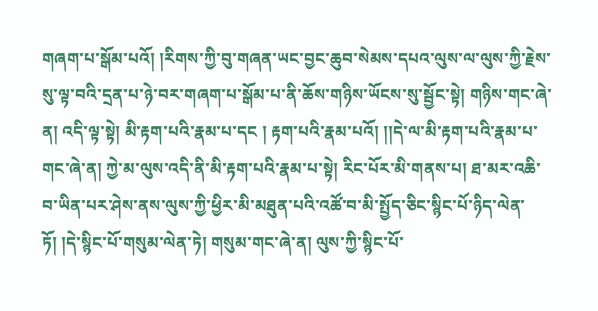གཞག་པ་སྒོམ་པའོ། །རིགས་ཀྱི་བུ་གཞན་ཡང་བྱང་ཆུབ་སེམས་དཔའ་ལུས་ལ་ལུས་ཀྱི་རྗེས་སུ་ལྟ་བའི་དྲན་པ་ཉེ་བར་གཞག་པ་སྒོམ་པ་ནི་ཆོས་གཉིས་ཡོངས་སུ་སྦྱོང་སྟེ། གཉིས་གང་ཞེ་ན། འདི་ལྟ་སྟེ། མི་རྟག་པའི་རྣམ་པ་དང ། རྟག་པའི་རྣམ་པའོ། །།དེ་ལ་མི་རྟག་པའི་རྣམ་པ་གང་ཞེ་ན། ཀྱེ་མ་ལུས་འདི་ནི་མི་རྟག་པའི་རྣམ་པ་སྟེ། རིང་པོར་མི་གནས་པ། ཐ་མར་འཆི་བ་ཡིན་པར་ཤེས་ནས་ལུས་ཀྱི་ཕྱིར་མི་མཐུན་པའི་འཚོ་བ་མི་སྤྱོད་ཅིང་སྙིང་པོ་ཉིད་ལེན་ཏོ། །དེ་སྙིང་པོ་གསུམ་ལེན་ཏེ། གསུམ་གང་ཞེ་ན། ལུས་ཀྱི་སྙིང་པོ་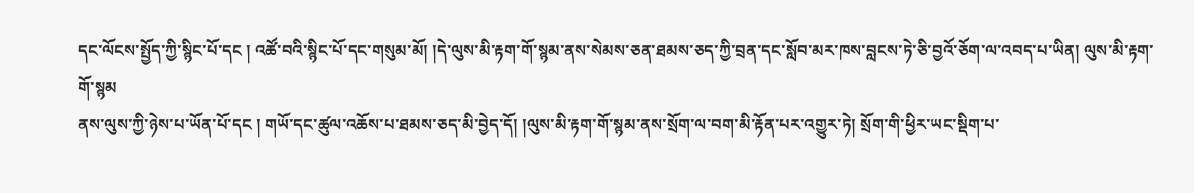དང་ལོངས་སྤྱོད་ཀྱི་སྙིང་པོ་དང ། འཚོ་བའི་སྙིང་པོ་དང་གསུམ་མོ། །དེ་ལུས་མི་རྟག་གོ་སྙམ་ནས་སེམས་ཅན་ཐམས་ཅད་ཀྱི་བྲན་དང་སློབ་མར་ཁས་བླངས་ཏེ་ཅི་བྱའོ་ཅོག་ལ་འབད་པ་ཡིན། ལུས་མི་རྟག་གོ་སྙམ
ནས་ལུས་ཀྱི་ཉེས་པ་ཡོན་པོ་དང ། གཡོ་དང་ཚུལ་འཆོས་པ་ཐམས་ཅད་མི་བྱེད་དོ། །ལུས་མི་རྟག་གོ་སྙམ་ནས་སྲོག་ལ་བག་མི་རྟོན་པར་འགྱུར་ཏེ། སྲོག་གི་ཕྱིར་ཡང་སྡིག་པ་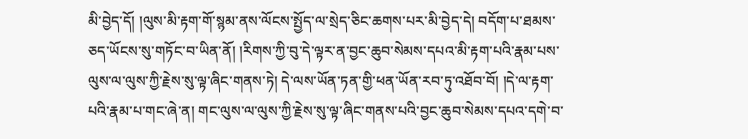མི་བྱེད་དོ། །ལུས་མི་རྟག་གོ་སྙམ་ནས་ལོངས་སྤྱོད་ལ་སྲེད་ཅིང་ཆགས་པར་མི་བྱེད་དེ། བདོག་པ་ཐམས་ཅད་ཡོངས་སུ་གཏོང་བ་ཡིན་ནོ། །རིགས་ཀྱི་བུ་དེ་ལྟར་ན་བྱང་ཆུབ་སེམས་དཔའ་མི་རྟག་པའི་རྣམ་པས་ལུས་ལ་ལུས་ཀྱི་རྗེས་སུ་ལྟ་ཞིང་གནས་ཏེ། དེ་ལས་ཡོན་ཏན་གྱི་ཕན་ཡོན་རབ་ཏུ་འཐོབ་བོ། །དེ་ལ་རྟག་པའི་རྣམ་པ་གང་ཞེ་ན། གང་ལུས་ལ་ལུས་ཀྱི་རྗེས་སུ་ལྟ་ཞིང་གནས་པའི་བྱང་ཆུབ་སེམས་དཔའ་དགེ་བ་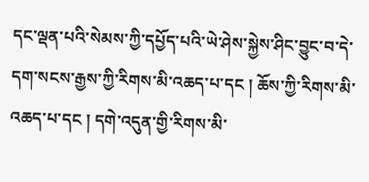དང་ལྡན་པའི་སེམས་ཀྱི་དཔྱོད་པའི་ཡེ་ཤེས་སྐྱེས་ཤིང་བྱུང་བ་དེ་དག་སངས་རྒྱས་ཀྱི་རིགས་མི་འཆད་པ་དང ། ཆོས་ཀྱི་རིགས་མི་འཆད་པ་དང ། དགེ་འདུན་གྱི་རིགས་མི་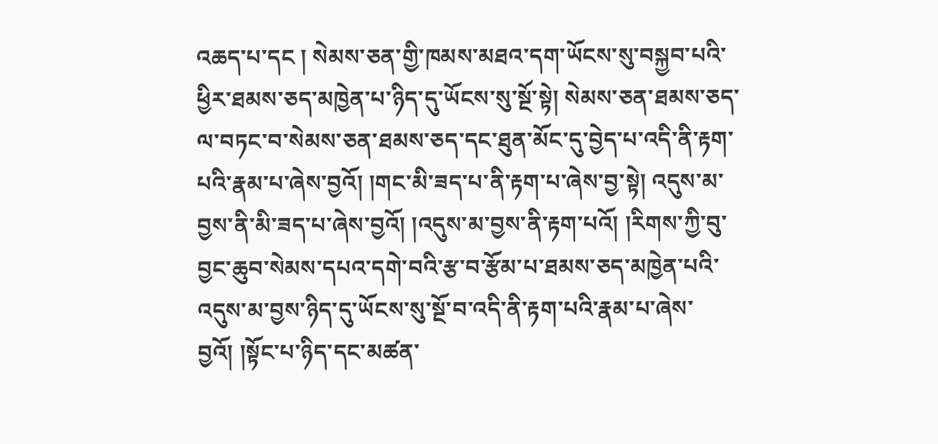འཆད་པ་དང ། སེམས་ཅན་གྱི་ཁམས་མཐའ་དག་ཡོངས་སུ་བསྐྱབ་པའི་ཕྱིར་ཐམས་ཅད་མཁྱེན་པ་ཉིད་དུ་ཡོངས་སུ་སྔོ་སྟེ། སེམས་ཅན་ཐམས་ཅད་ལ་བཏང་བ་སེམས་ཅན་ཐམས་ཅད་དང་ཐུན་མོང་དུ་བྱེད་པ་འདི་ནི་རྟག་པའི་རྣམ་པ་ཞེས་བྱའོ། །གང་མི་ཟད་པ་ནི་རྟག་པ་ཞེས་བྱ་སྟེ། འདུས་མ་བྱས་ནི་མི་ཟད་པ་ཞེས་བྱའོ། །འདུས་མ་བྱས་ནི་རྟག་པའོ། །རིགས་ཀྱི་བུ་བྱང་ཆུབ་སེམས་དཔའ་དགེ་བའི་རྩ་བ་རྩོམ་པ་ཐམས་ཅད་མཁྱེན་པའི་འདུས་མ་བྱས་ཉིད་དུ་ཡོངས་སུ་སྔོ་བ་འདི་ནི་རྟག་པའི་རྣམ་པ་ཞེས་བྱའོ། །སྟོང་པ་ཉིད་དང་མཚན་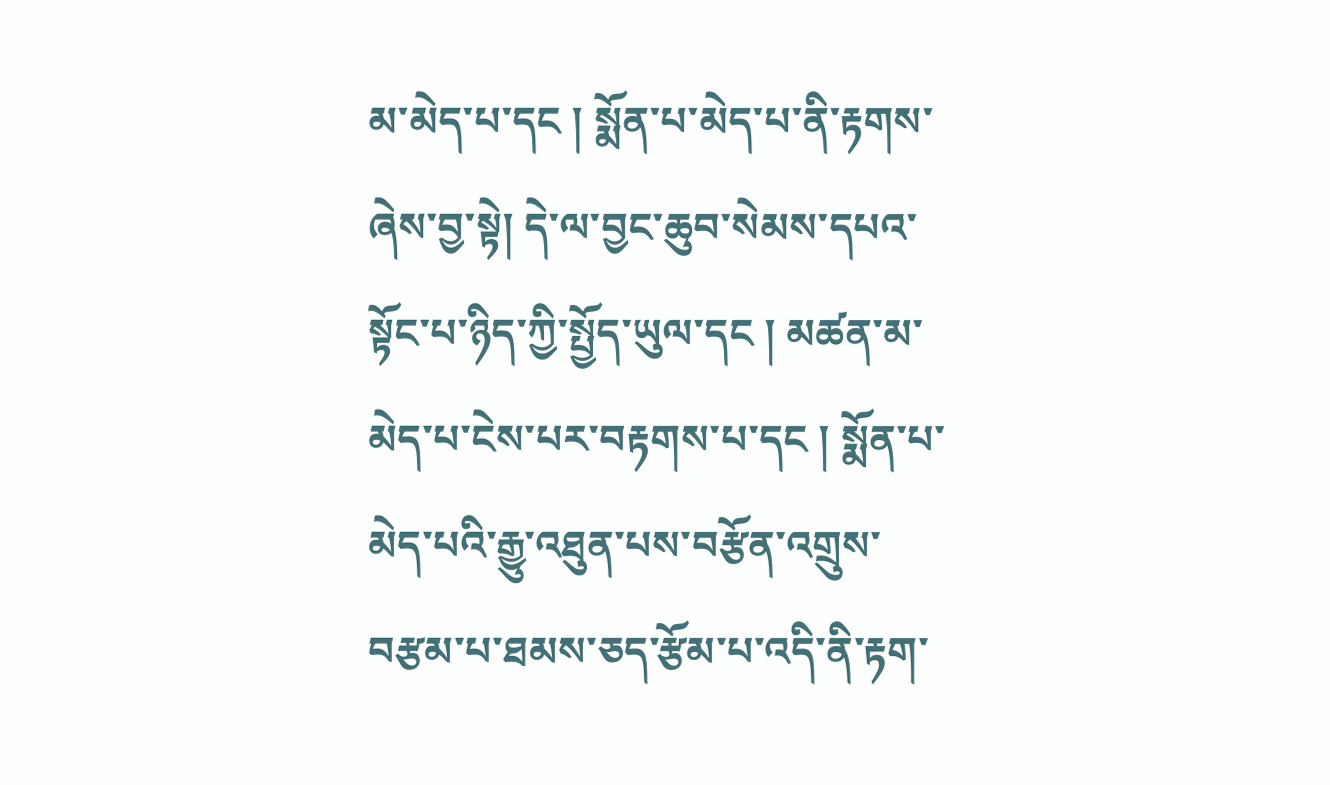མ་མེད་པ་དང ། སྨོན་པ་མེད་པ་ནི་རྟགས་ཞེས་བྱ་སྟེ། དེ་ལ་བྱང་ཆུབ་སེམས་དཔའ་སྟོང་པ་ཉིད་ཀྱི་སྤྱོད་ཡུལ་དང ། མཚན་མ་མེད་པ་ངེས་པར་བརྟགས་པ་དང ། སྨོན་པ་མེད་པའི་རྒྱུ་འཐུན་པས་བརྩོན་འགྲུས་བརྩམ་པ་ཐམས་ཅད་རྩོམ་པ་འདི་ནི་རྟག་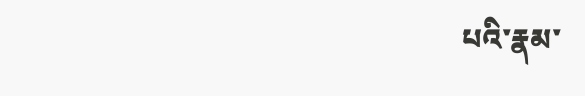པའི་རྣམ་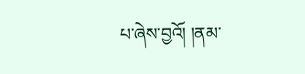པ་ཞེས་བྱའོ། །ནམ་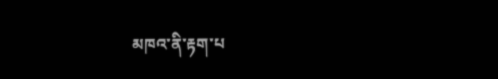མཁའ་ནི་རྟག་པ